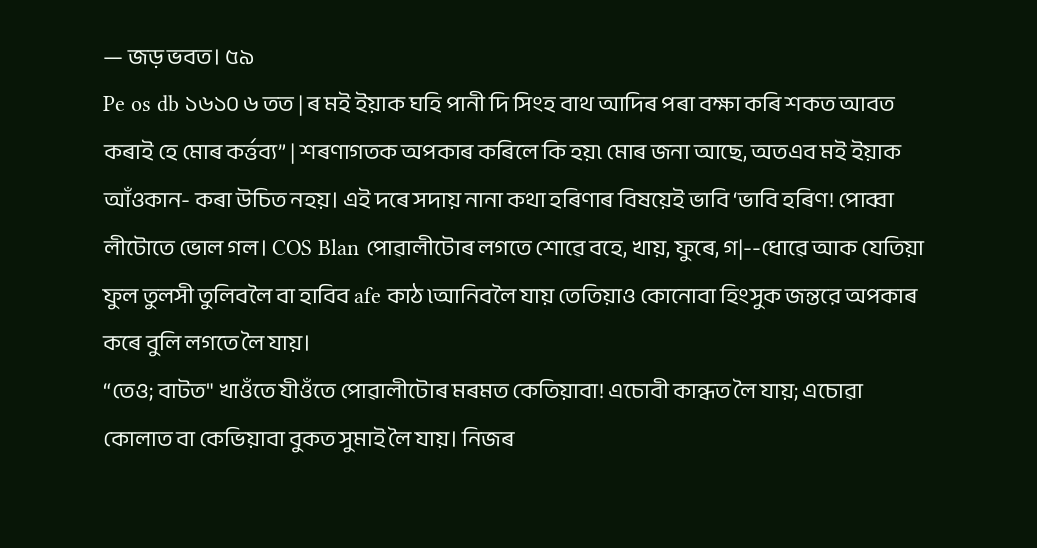— জড় ভবত। ৫৯
Pe os db ১৬১০ ৬ তত | ৰ মই ইয়াক ঘহি পানী দি সিংহ বাথ আদিৰ পৰা বক্ষা কৰি শকত আবত কৰাই হে মোৰ কৰ্ত্তব্য” | শৰণাগতক অপকাৰ কৰিলে কি হয়৷ মোৰ জনা আছে, অতএব মই ইয়াক আঁওকান- কৰা উচিত নহয়। এই দৰে সদায় নানা কথা হৰিণাৰ বিষয়েই ভাবি ‘ভাবি হৰিণ! পোব্বা লীটোতে ভোল গল। COS Blan পোৱালীটোৰ লগতে শোৱে বহে, খায়, ফুৰে, গ|--ধোৱে আক যেতিয়া ফুল তুলসী তুলিবলৈ বা হাবিব afe কাঠ ৷আনিবলৈ যায় তেতিয়াও কোনোবা হিংসুক জন্তরে অপকাৰ কৰে বুলি লগতে লৈ যায়।
“তেও; বাটত" খাওঁতে যীওঁতে পোৱালীটোৰ মৰমত কেতিয়াবা! এচোবী কান্ধত লৈ যায়; এচোৱা কোলাত বা কেভিয়াবা বুকত সুমাই লৈ যায়। নিজৰ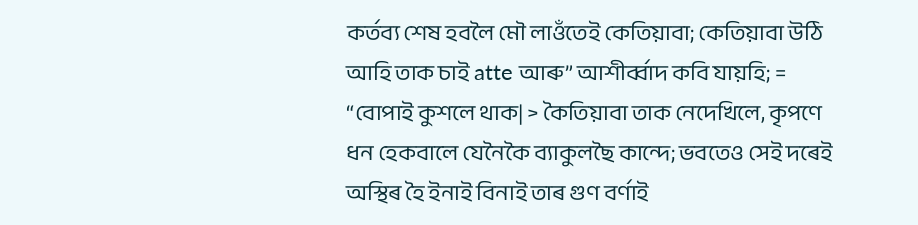কর্তব্য শেষ হবলৈ মৌ লাওঁতেই কেতিয়াবা; কেতিয়াবা উঠি আহি তাক চাই atte আৰু” আশীৰ্ব্বাদ কবি যায়হি; = “বোপাই কুশলে থাক| > কৈতিয়াবা তাক নেদেখিলে, কৃপণে ধন হেকবালে যেনৈকৈ ব্যাকুলছৈ কান্দে; ভবতেও সেই দৰেই অস্থিৰ হৈ ইনাই বিনাই তাৰ গুণ বৰ্ণাই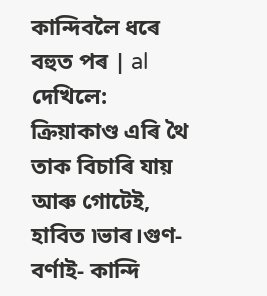কান্দিবলৈ ধৰে বহুত পৰ | al দেখিলে: ক্রিয়াকাণ্ড এৰি থৈ তাক বিচাৰি যায় আৰু গোটেই, হাবিত ৷ভাৰ।গুণ-বৰ্ণাই- কান্দি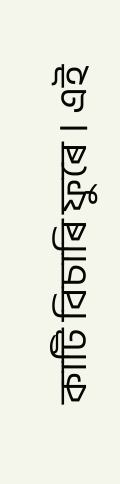কাটি বিচাৰি ফুৰে । এই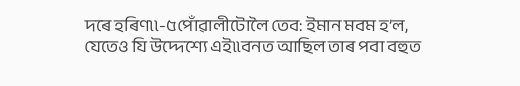দৰে হৰিণ৷৷-৫পোঁৱালীটোলৈ তেব: ইমান মবম হ’ল, যেতেও যি উদ্দেশ্যে এই৷৷বনত আছিল তাৰ পবা বহুত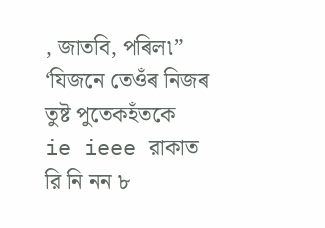, জাতবি, পৰিল৷” ‘যিজনে তেওঁৰ নিজৰ তুষ্ট পুতেকহঁতকে
ie ieee রাকাত রি নি নন ৮